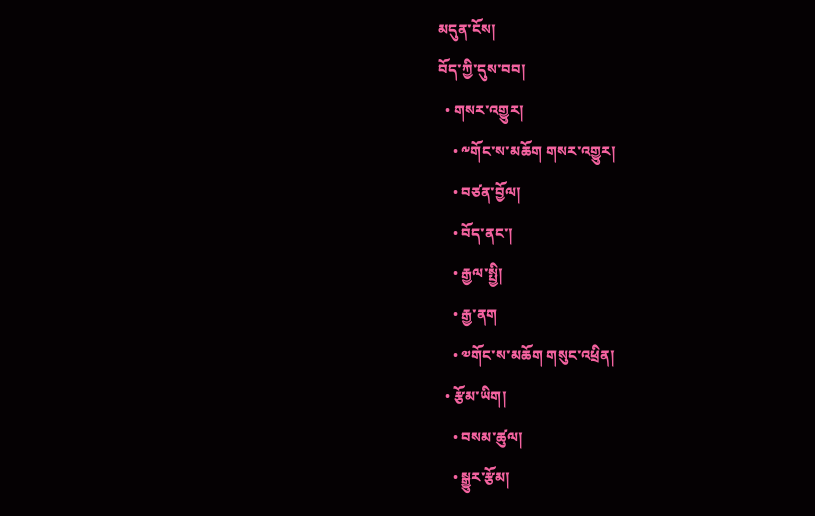མདུན་ངོས།
བོད་ཀྱི་དུས་བབ།
  • གསར་འགྱུར།
    • ༸གོང་ས་མཆོག གསར་འགྱུར།
    • བཙན་བྱོལ།
    • བོད་ནང་།
    • རྒྱལ་སྤྱི།
    • རྒྱ་ནག
    • ༧གོང་ས་མཆོག གསུང་འཕྲིན།
  • རྩོམ་ཡིག།
    • བསམ་ཚུལ།
    • སྒྱུར་རྩོམ།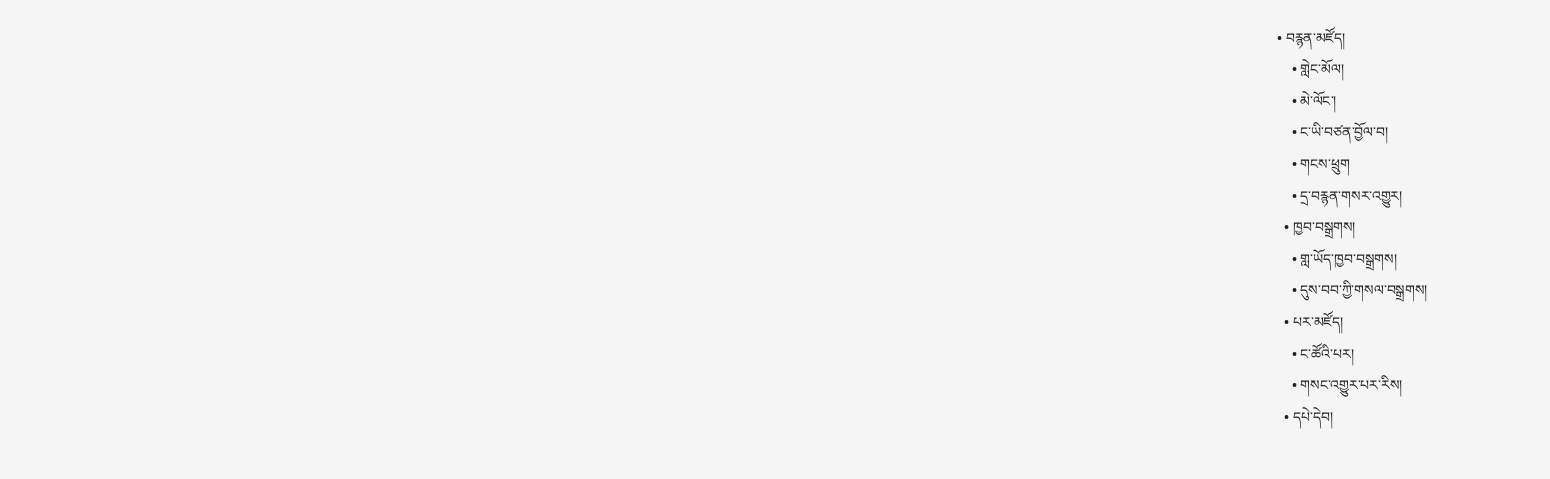• བརྙན་མཛོད།
    • གླེང་མོལ།
    • མེ་ལོང་།
    • ང་ཡི་བཙན་བྱོལ་བ།
    • གངས་ཕྲུག
    • དྲ་བརྙན་གསར་འགྱུར།
  • ཁྱབ་བསྒྲགས།
    • གླ་ཡོད་ཁྱབ་བསྒྲགས།
    • དུས་བབ་ཀྱི་གསལ་བསྒྲགས།
  • པར་མཛོད།
    • ང་ཚོའི་པར།
    • གསང་འགྱུར་པར་རིས།
  • དཔེ་དེབ།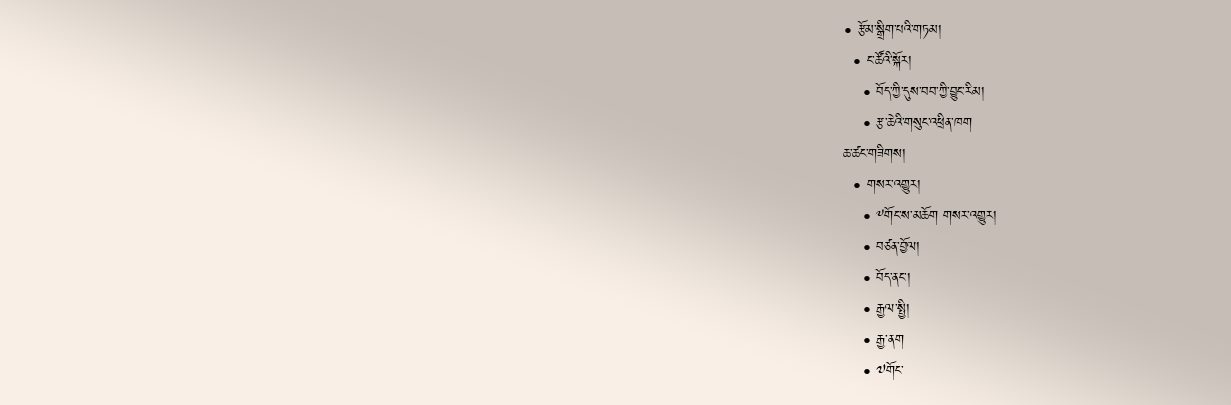• རྩོམ་སྒྲིག་པའི་གཏམ།
  • ང་ཚོའི་སྐོར།
    • བོད་ཀྱི་དུས་བབ་ཀྱི་བྱུང་རིམ།
    • རྩ་ཆེའི་གསུང་འཕྲིན་ཁག
ཆ་ཚང་གཟིགས།
  • གསར་འགྱུར།
    • ༸གོང་ས་མཆོག གསར་འགྱུར།
    • བཙན་བྱོལ།
    • བོད་ནང་།
    • རྒྱལ་སྤྱི།
    • རྒྱ་ནག
    • ༧གོང་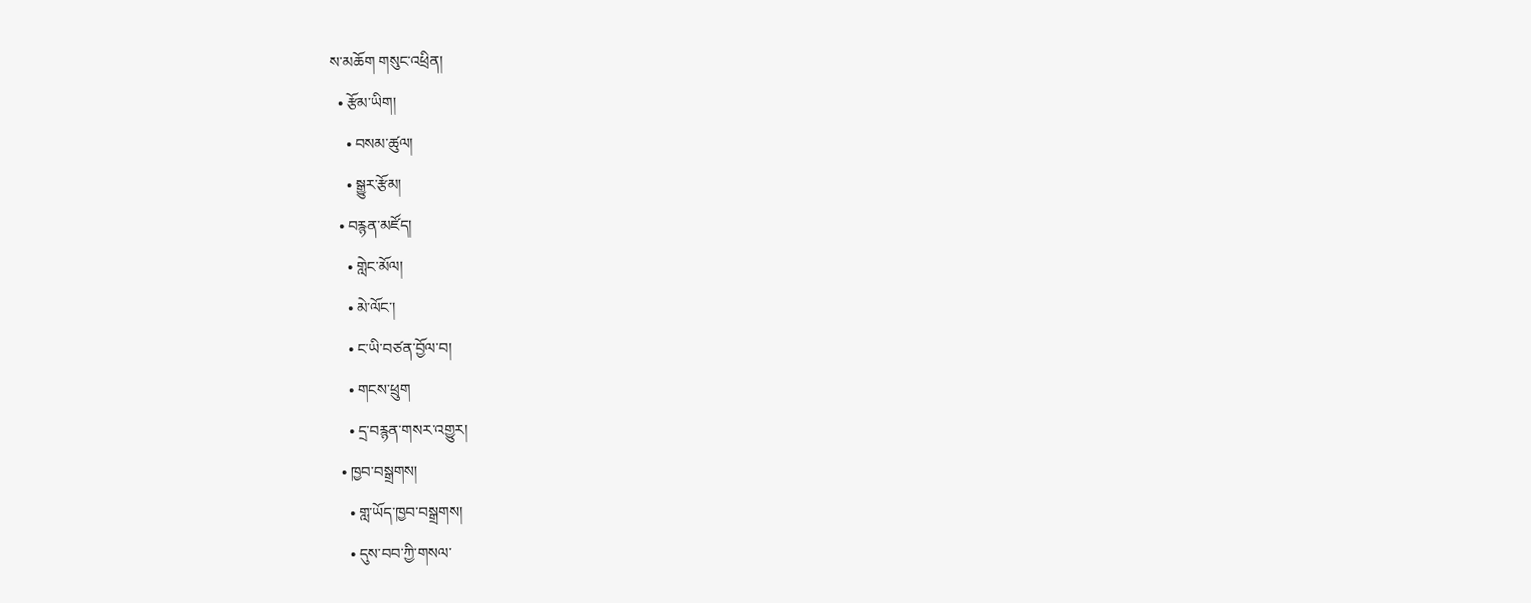ས་མཆོག གསུང་འཕྲིན།
  • རྩོམ་ཡིག།
    • བསམ་ཚུལ།
    • སྒྱུར་རྩོམ།
  • བརྙན་མཛོད།
    • གླེང་མོལ།
    • མེ་ལོང་།
    • ང་ཡི་བཙན་བྱོལ་བ།
    • གངས་ཕྲུག
    • དྲ་བརྙན་གསར་འགྱུར།
  • ཁྱབ་བསྒྲགས།
    • གླ་ཡོད་ཁྱབ་བསྒྲགས།
    • དུས་བབ་ཀྱི་གསལ་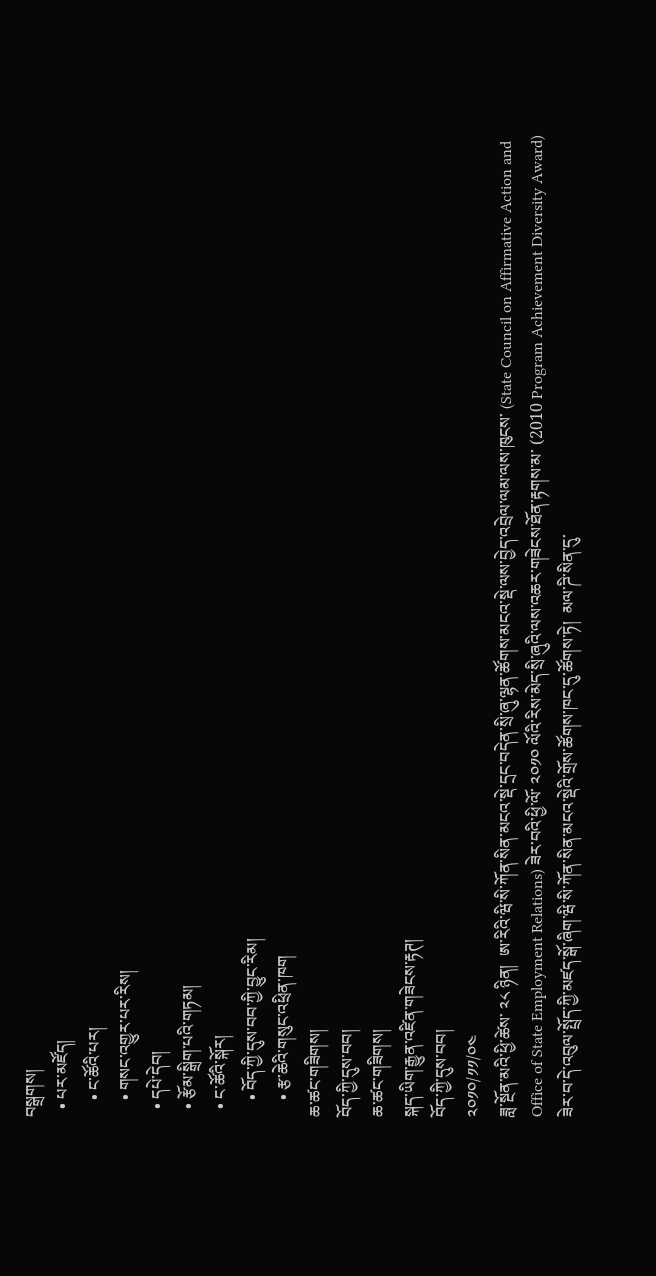བསྒྲགས།
  • པར་མཛོད།
    • ང་ཚོའི་པར།
    • གསང་འགྱུར་པར་རིས།
  • དཔེ་དེབ།
  • རྩོམ་སྒྲིག་པའི་གཏམ།
  • ང་ཚོའི་སྐོར།
    • བོད་ཀྱི་དུས་བབ་ཀྱི་བྱུང་རིམ།
    • རྩ་ཆེའི་གསུང་འཕྲིན་ཁག
ཆ་ཚང་གཟིགས།
བོད་ཀྱི་དུས་བབ།
ཆ་ཚང་གཟིགས།
སྐད་ཡིག་རྒྱུན་འཛིན་གཟེངས་རྟཊ།
བོད་ཀྱི་དུས་བབ།
༢༠༡༠/༡༡/༠༤
ཟླ་སྔོན་མའི་ཕྱི་ཚེས་ ༢༨ ཉིན།  ཨ་རིའི་ཝི་སི་ཀོན་སིན་མངའ་སྡེ་དྲང་བདེན་སྲི་ཞུ་ལྷན་ཚོགས་མངའ་སྡེ་ལས་བྱེད་འབྲེལ་ལམ་ལས་ཁུངས་ (State Council on Affirmative Action and Office of State Employment Relations) ཟེར་བའི་ཕྱི་ལོ་ ༢༠༡༠ ལོའི་རིས་མེད་སྲི་ཞུའི་ལས་འཆར་གཟེངས་ཐོན་རྟགས་མ་ (2010 Program Achievement Diversity Award) ཟེར་བ་དེ་འབུལ་སྤྲོད་ཀྱི་མཛད་སྒོ་ཞིག་ཝི་སི་ཀོན་སིན་མངའ་སྡེའི་གྲོས་ཚོགས་ཁང་དུ་ཚོགས་ཏེ།  མལ་ཌི་སིན་དུ་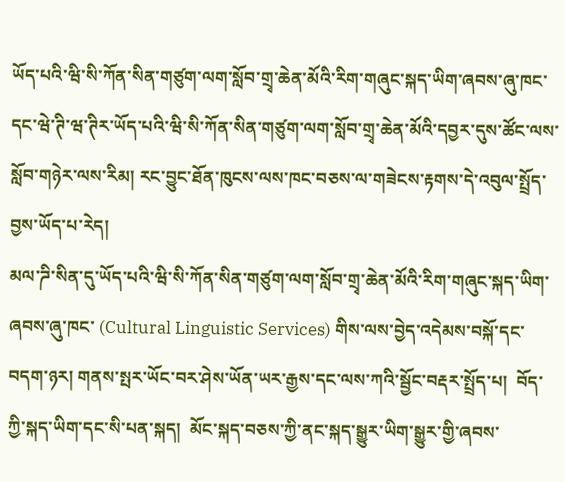ཡོད་པའི་ཝི་སི་ཀོན་སིན་གཙུག་ལག་སློབ་གྲྭ་ཆེན་མོའི་རིག་གཞུང་སྐད་ཡིག་ཞབས་ཞུ་ཁང་དང་ཝེ་ཊི་ཝ་ཊིར་ཡོད་པའི་ཝི་སི་ཀོན་སིན་གཙུག་ལག་སློབ་གྲྭ་ཆེན་མོའི་དབྱར་དུས་ཚོང་ལས་སློབ་གཉེར་ལས་རིམ། རང་བྱུང་ཐོན་ཁུངས་ལས་ཁང་བཅས་ལ་གཟེངས་རྟགས་དེ་འབུལ་སྤྲོད་བྱས་ཡོད་པ་རེད།
མལ་ཌི་སིན་དུ་ཡོད་པའི་ཝི་སི་ཀོན་སིན་གཙུག་ལག་སློབ་གྲྭ་ཆེན་མོའི་རིག་གཞུང་སྐད་ཡིག་ཞབས་ཞུ་ཁང་ (Cultural Linguistic Services) གིས་ལས་བྱེད་འདེམས་བསྐོ་དང་བདག་ཉར། གནས་སྤར་ཡོང་བར་ཤེས་ཡོན་ཡར་རྒྱས་དང་ལས་ཀའི་སྦྱོང་བརྡར་སྤྲོད་པ།  བོད་ཀྱི་སྐད་ཡིག་དང་སི་པན་སྐད།  མོང་སྐད་བཅས་ཀྱི་ནང་སྐད་སྒྱུར་ཡིག་སྒྱུར་གྱི་ཞབས་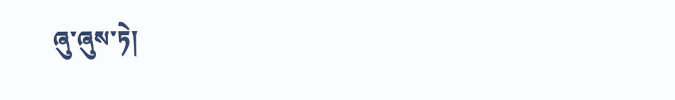ཞུ་ཞུས་ཏེ།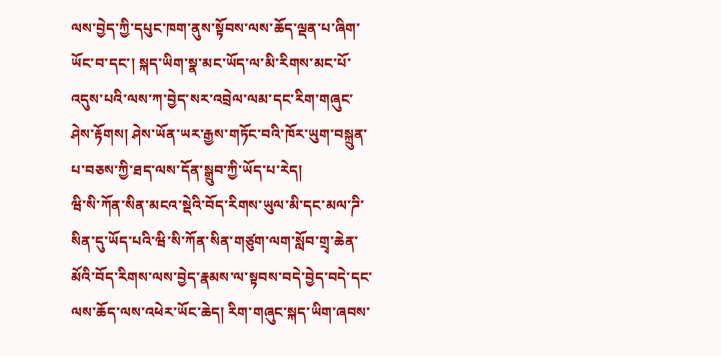ལས་བྱེད་ཀྱི་དཔུང་ཁག་ནུས་སྟོབས་ལས་ཆོད་ལྡན་པ་ཞིག་ཡོང་བ་དང་། སྐད་ཡིག་སྣ་མང་ཡོད་ལ་མི་རིགས་མང་པོ་འདུས་པའི་ལས་ཀ་བྱེད་སར་འབྲེལ་ལམ་དང་རིག་གཞུང་ཤེས་རྟོགས། ཤེས་ཡོན་ཡར་རྒྱས་གཏོང་བའི་ཁོར་ཡུག་བསྐྲུན་པ་བཅས་ཀྱི་ཐད་ལས་དོན་སྒྲུབ་ཀྱི་ཡོད་པ་རེད།
ཝི་སི་ཀོན་སིན་མངའ་སྡེའི་བོད་རིགས་ཡུལ་མི་དང་མལ་ཌི་སིན་དུ་ཡོད་པའི་ཝི་སི་ཀོན་སིན་གཙུག་ལག་སློབ་གྲྭ་ཆེན་མོའི་བོད་རིགས་ལས་བྱེད་རྣམས་ལ་སྟབས་བདེ་བྱེད་བདེ་དང་ལས་ཆོད་ལས་འཕེར་ཡོང་ཆེད། རིག་གཞུང་སྐད་ཡིག་ཞབས་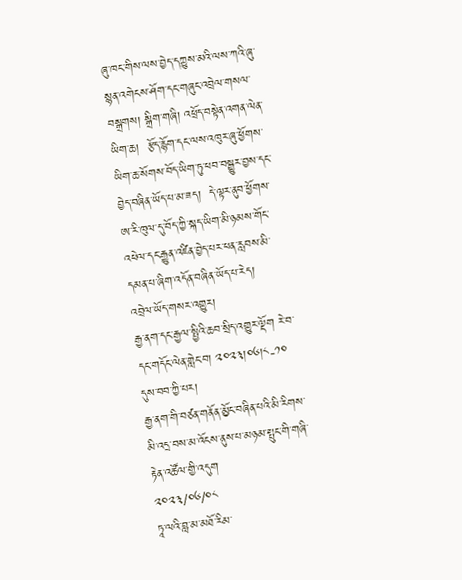ཞུ་ཁང་གིས་ལས་བྱེད་དཀྱུས་མའི་ལས་ཀའི་ཞུ་སྙན་འགེངས་ཤོག་དང་གཞུང་འབྲེལ་གསལ་བསྒྲགས། སྒྲིག་གཞི། འཕྲོད་བསྟེན་འགན་ལེན་ཡིག་ཆ།  རྩོད་རྙོག་དང་ལས་འཁུར་ཞུ་ཕྱོགས་ཡིག་ཆ་སོགས་བོད་ཡིག་ཏུ་ཕབ་བསྒྱུར་བྱས་དང་བྱེད་བཞིན་ཡོད་པ་མ་ཟད།  དེ་ལྟར་ནུབ་ཕྱོགས་ཨ་རི་ཁུལ་དུ་བོད་ཀྱི་སྐད་ཡིག་མི་ཉམས་གོང་འཕེལ་དང་རྒྱུན་འཛིན་བྱེད་པར་ཕན་རླབས་མི་དམན་པ་ཞིག་འདོན་བཞིན་ཡོད་པ་རེད།
འབྲེལ་ཡོད་གསར་འགྱུར།
རྒྱ་ནག་དང་རྒྱལ་སྤྱིའི་ཆབ་སྲིད་འགྱུར་ལྡོག རེ་བ་དང་གདོང་ལེན་གླེང་བ། ༢༠༢༣།༠༦།༨-༡༠ དུས་བབ་ཀྱི་པར།
རྒྱ་ནག་གི་བཙན་གནོན་མྱོང་བཞིན་པའི་མི་རིགས་མི་འདྲ་བས་མ་འོངས་ནུས་པ་མཉམ་སྤུང་གི་གཞི་རྟེན་འཚོལ་གྱི་འདུག
༢༠༢༣/༠༦/༠༨
ཏཱ་ལའི་བླ་མ་མཐོ་རིམ་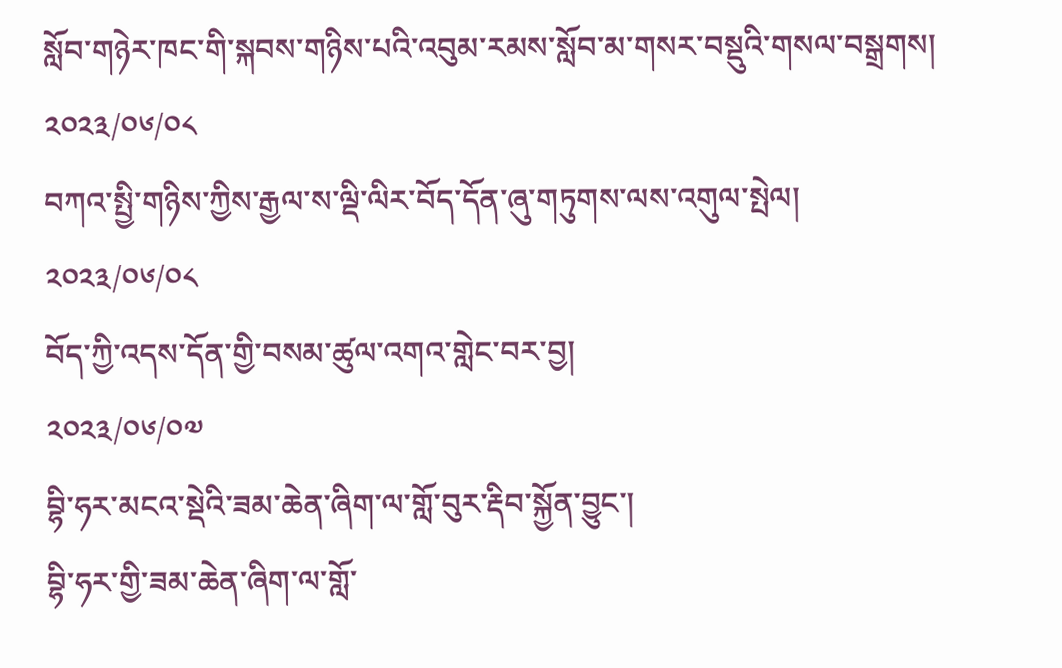སློབ་གཉེར་ཁང་གི་སྐབས་གཉིས་པའི་འབུམ་རམས་སློབ་མ་གསར་བསྡུའི་གསལ་བསྒྲགས།
༢༠༢༣/༠༦/༠༨
བཀའ་སྤྱི་གཉིས་ཀྱིས་རྒྱལ་ས་ལྡི་ལིར་བོད་དོན་ཞུ་གཏུགས་ལས་འགུལ་སྤེལ།
༢༠༢༣/༠༦/༠༨
བོད་ཀྱི་འདས་དོན་གྱི་བསམ་ཚུལ་འགའ་གླེང་བར་བྱ།
༢༠༢༣/༠༦/༠༧
བྷི་ཧར་མངའ་སྡེའི་ཟམ་ཆེན་ཞིག་ལ་གློ་བུར་རྡིབ་སྐྱོན་བྱུང་།
བྷི་ཧར་གྱི་ཟམ་ཆེན་ཞིག་ལ་གློ་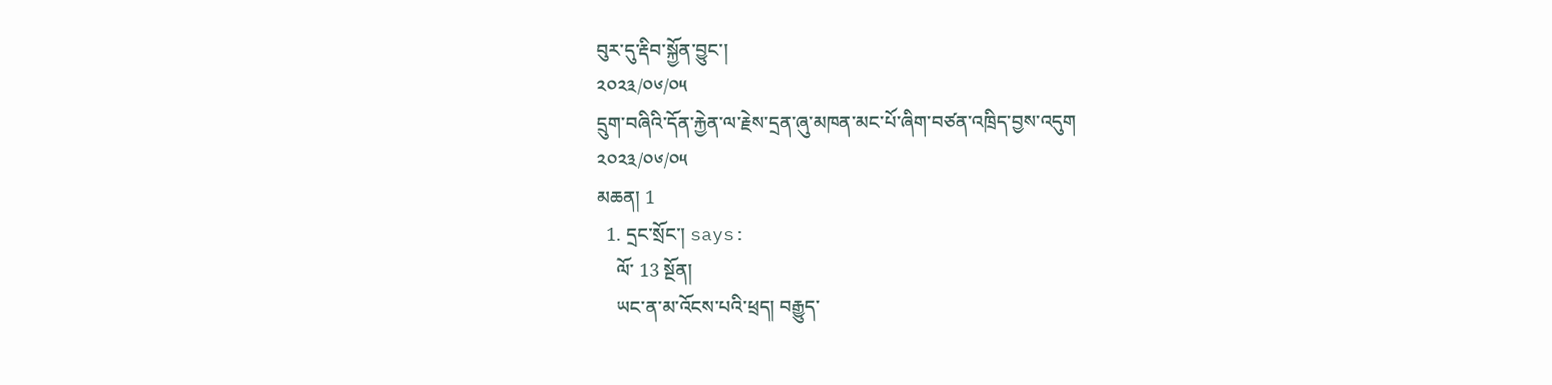བུར་དུ་རྡིབ་སྐྱོན་བྱུང་།
༢༠༢༣/༠༦/༠༥
དྲུག་བཞིའི་དོན་རྐྱེན་ལ་རྗེས་དྲན་ཞུ་མཁན་མང་པོ་ཞིག་བཙན་འཁྲིད་བྱས་འདུག
༢༠༢༣/༠༦/༠༥
མཆན། 1
  1. དྲང་སྲོང་། says:
    ལོ་ 13 སྔོན།
    ཡང་ན་མ་འོངས་པའི་ཕྲད། བརྒྱུད་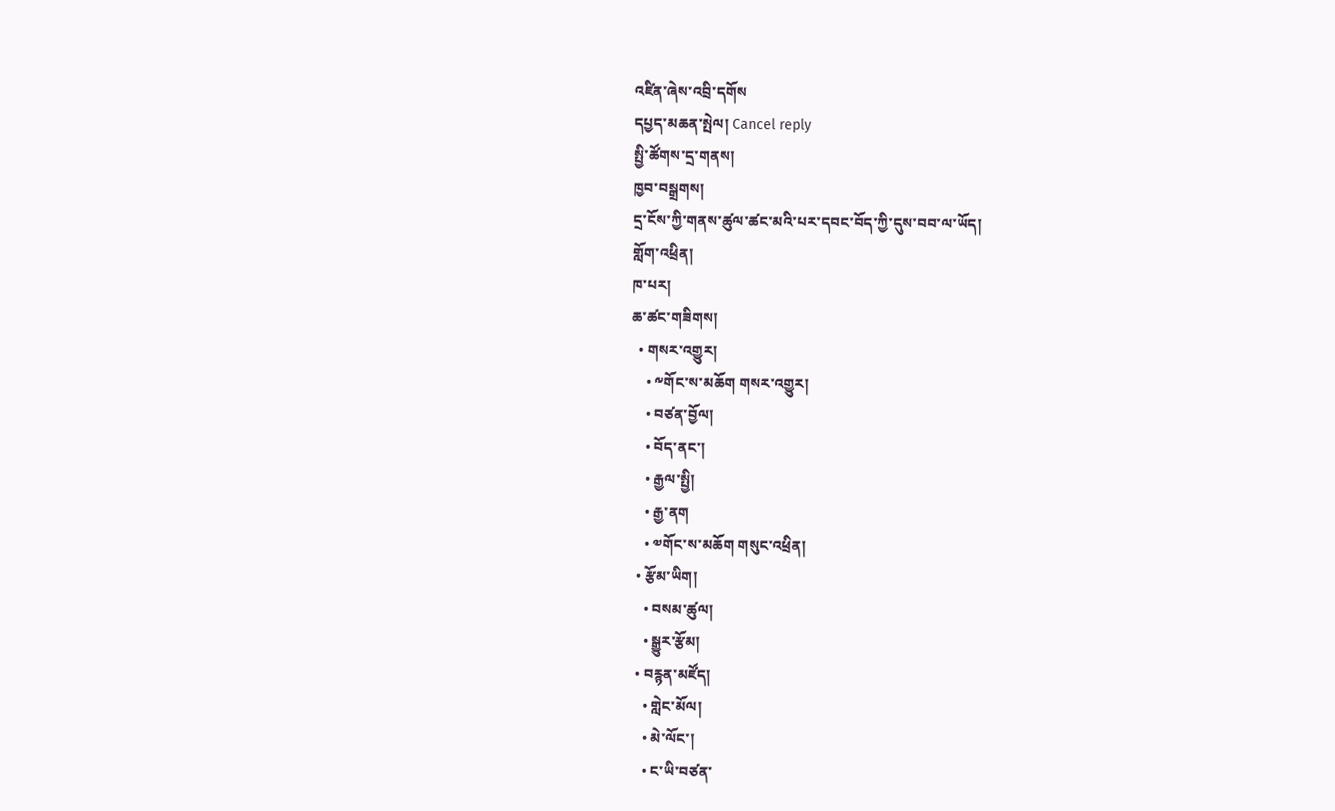འཛིན་ཞེས་འབྲི་དགོས
དཔྱད་མཆན་སྤེལ། Cancel reply
སྤྱི་ཚོགས་དྲ་གནས།
ཁྱབ་བསྒྲགས།
དྲ་ངོས་ཀྱི་གནས་ཚུལ་ཚང་མའི་པར་དབང་བོད་ཀྱི་དུས་བབ་ལ་ཡོད།
གློག་འཕྲིན།
ཁ་པར།
ཆ་ཚང་གཟིགས།
  • གསར་འགྱུར།
    • ༸གོང་ས་མཆོག གསར་འགྱུར།
    • བཙན་བྱོལ།
    • བོད་ནང་།
    • རྒྱལ་སྤྱི།
    • རྒྱ་ནག
    • ༧གོང་ས་མཆོག གསུང་འཕྲིན།
  • རྩོམ་ཡིག།
    • བསམ་ཚུལ།
    • སྒྱུར་རྩོམ།
  • བརྙན་མཛོད།
    • གླེང་མོལ།
    • མེ་ལོང་།
    • ང་ཡི་བཙན་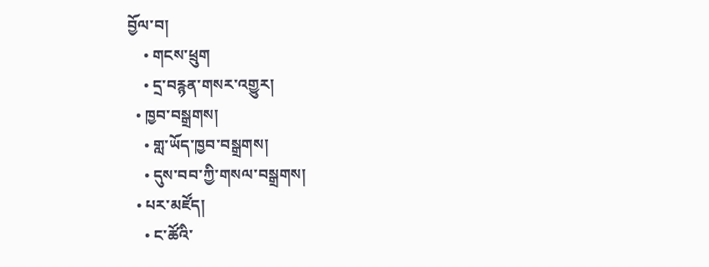བྱོལ་བ།
    • གངས་ཕྲུག
    • དྲ་བརྙན་གསར་འགྱུར།
  • ཁྱབ་བསྒྲགས།
    • གླ་ཡོད་ཁྱབ་བསྒྲགས།
    • དུས་བབ་ཀྱི་གསལ་བསྒྲགས།
  • པར་མཛོད།
    • ང་ཚོའི་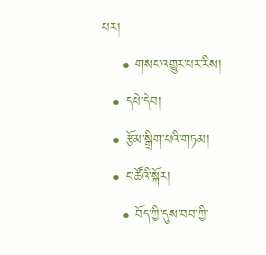པར།
    • གསང་འགྱུར་པར་རིས།
  • དཔེ་དེབ།
  • རྩོམ་སྒྲིག་པའི་གཏམ།
  • ང་ཚོའི་སྐོར།
    • བོད་ཀྱི་དུས་བབ་ཀྱི་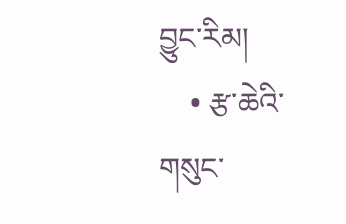བྱུང་རིམ།
    • རྩ་ཆེའི་གསུང་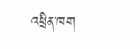འཕྲིན་ཁག